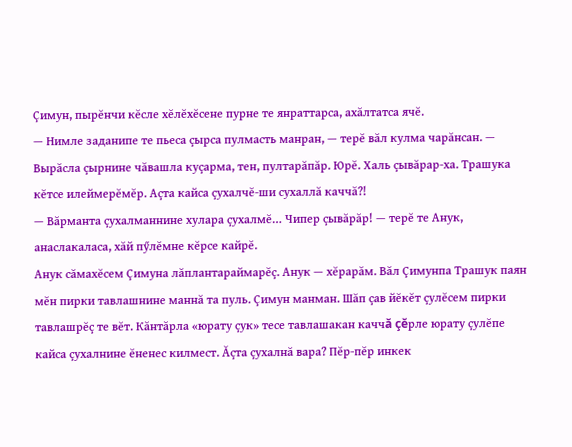Çимун, пырĕнчи кĕсле хĕлĕхĕсене пурне те янраттарса, ахăлтатса ячĕ.
— Нимле заданипе те пьеса çырса пулмасть манран, — терĕ вăл кулма чарăнсан. — Вырăсла çырнине чăвашла куçарма, тен, пултарăпăр. Юрĕ. Халь çывăрар-ха. Трашука кĕтсе илеймерĕмĕр. Аçта кайса çухалчĕ-ши сухаллă каччă?!
— Вăрманта çухалманнине хулара çухалмĕ… Чипер çывăрăр! — терĕ те Анук, анаслакаласа, хăй пӳлĕмне кĕрсе кайрĕ.
Анук сăмахĕсем Çимуна лăплантараймарĕç. Анук — хĕрарăм. Вăл Çимунпа Трашук паян мĕн пирки тавлашнине маннă та пуль. Çимун манман. Шăп çав йĕкĕт çулĕсем пирки тавлашрĕç те вĕт. Кăнтăрла «юрату çук» тесе тавлашакан каччă çĕрле юрату çулĕпе кайса çухалнине ĕненес килмест. Ăçта çухалнă вара? Пĕр-пĕр инкек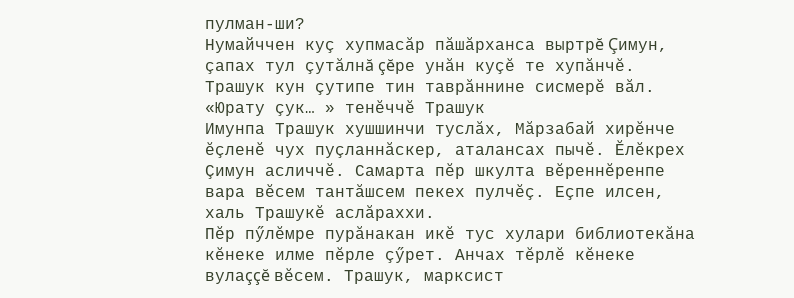пулман-ши?
Нумайччен куç хупмасăр пăшăрханса выртрĕ Çимун, çапах тул çутăлнă çĕре унăн куçĕ те хупăнчĕ. Трашук кун çутипе тин таврăннине сисмерĕ вăл.
«Юрату çук… » тенĕччĕ Трашук
Имунпа Трашук хушшинчи туслăх, Мăрзабай хирĕнче ĕçленĕ чух пуçланнăскер, аталансах пычĕ. Ĕлĕкрех Çимун асличчĕ. Самарта пĕр шкулта вĕреннĕренпе вара вĕсем тантăшсем пекех пулчĕç. Еçпе илсен, халь Трашукĕ аслăраххи.
Пĕр пӳлĕмре пурăнакан икĕ тус хулари библиотекăна кĕнеке илме пĕрле çӳрет. Анчах тĕрлĕ кĕнеке вулаççĕ вĕсем. Трашук, марксист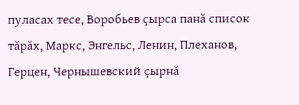пуласах тесе, Воробьев çырса панă список тăрăх, Маркс, Энгельс, Ленин, Плеханов, Герцен, Чернышевский çырнă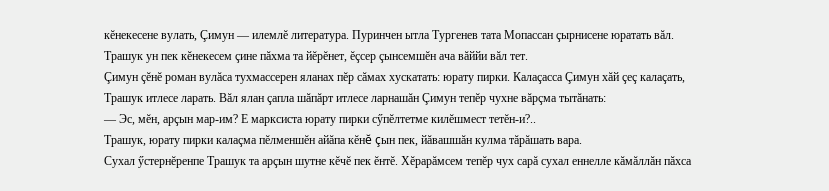кĕнекесене вулать, Çимун — илемлĕ литература. Пуринчен ытла Тургенев тата Мопассан çырнисене юратать вăл. Трашук ун пек кĕнекесем çине пăхма та йĕрĕнет, ĕçсер çынсемшĕн ача вăййи вăл тет.
Çимун çĕнĕ роман вулăса тухмассерен яланах пĕр сăмах хускатать: юрату пирки. Калаçасса Çимун хăй çеç калаçать, Трашук итлесе ларать. Вăл ялан çапла шăпăрт итлесе ларнашăн Çимун тепĕр чухне вăрçма тытăнать:
— Эс, мĕн, арçын мар-им? Е марксиста юрату пирки сӳпĕлтетме килĕшмест тетĕн-и?..
Трашук, юрату пирки калаçма пĕлменшĕн айăпа кĕнĕ çын пек, йăвашшăн кулма тăрăшать вара.
Сухал ӳстернĕренпе Трашук та арçын шутне кĕчĕ пек ĕнтĕ. Хĕрарăмсем тепĕр чух сарă сухал еннелле кăмăллăн пăхса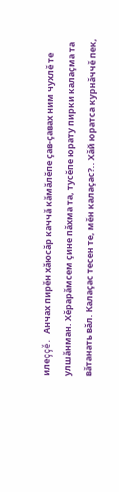илеççĕ. Анчах пирĕн хăюсăр каччă кăмăлĕпе çав-çавах ним чухлĕ те улшăнман. Хĕрарăмсем çине пăхма та, тусĕпе юрату пирки калаçма та вăтанать вăл. Калаçас тесен те, мĕн калаçас?.. Хăй юратса курнăччĕ пек,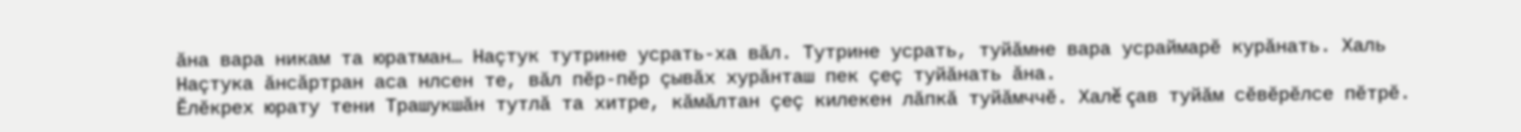ăна вара никам та юратман… Наçтук тутрине усрать-ха вăл. Тутрине усрать, туйăмне вара усраймарĕ курăнать. Халь Наçтука ăнсăртран аса нлсен те, вăл пĕр-пĕр çывăх хурăнташ пек çеç туйăнать ăна.
Ĕлĕкрех юрату тени Трашукшăн тутлă та хитре, кăмăлтан çеç килекен лăпкă туйăмччĕ. Халĕ çав туйăм сĕвĕрĕлсе пĕтрĕ.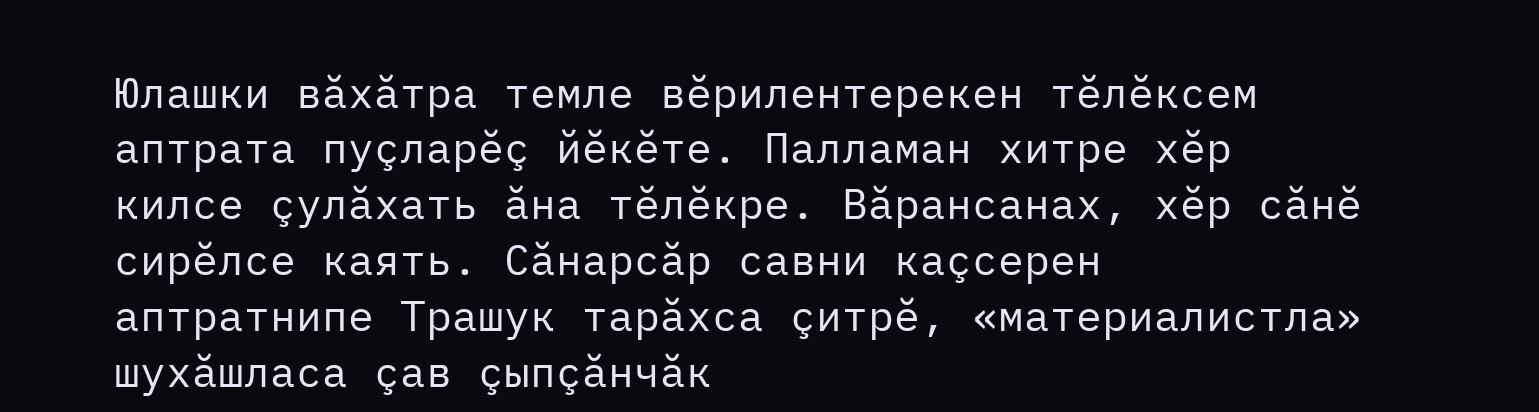Юлашки вăхăтра темле вĕрилентерекен тĕлĕксем аптрата пуçларĕç йĕкĕте. Палламан хитре хĕр килсе çулăхать ăна тĕлĕкре. Вăрансанах, хĕр сăнĕ сирĕлсе каять. Сăнарсăр савни каçсерен аптратнипе Трашук тарăхса çитрĕ, «материалистла» шухăшласа çав çыпçăнчăк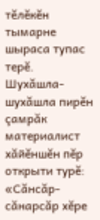тĕлĕкĕн тымарне шыраса тупас терĕ.
Шухăшла-шухăшла пирĕн çамрăк материалист хăйĕншĕн пĕр открыти турĕ: «Сăнсăр-сăнарсăр хĕре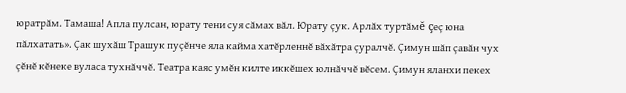юратрăм. Тамаша! Апла пулсан, юрату тени суя сăмах вăл. Юрату çук. Арлăх туртăмĕ çеç юна пăлхатать». Çак шухăш Трашук пуçĕнче яла кайма хатĕрленнĕ вăхăтра çуралчĕ. Çимун шăп çавăн чух çĕнĕ кĕнеке вуласа тухнăччĕ. Театра каяс умĕн килте иккĕшех юлнăччĕ вĕсем. Çимун яланхи пекех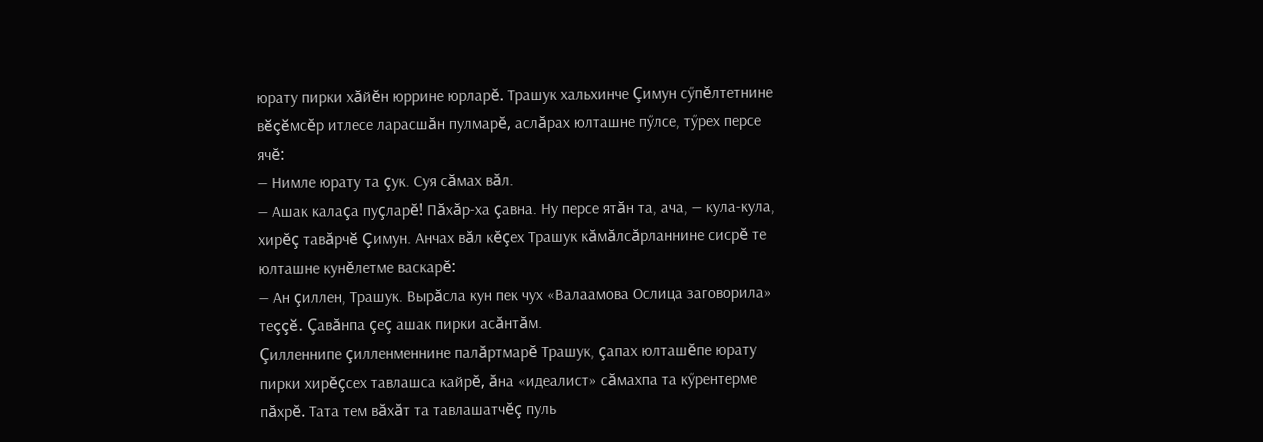юрату пирки хăйĕн юррине юрларĕ. Трашук хальхинче Çимун сӳпĕлтетнине вĕçĕмсĕр итлесе ларасшăн пулмарĕ, аслăрах юлташне пӳлсе, тӳрех персе ячĕ:
— Нимле юрату та çук. Суя сăмах вăл.
— Ашак калаçа пуçларĕ! Пăхăр-ха çавна. Ну персе ятăн та, ача, — кула-кула, хирĕç тавăрчĕ Çимун. Анчах вăл кĕçех Трашук кăмăлсăрланнине сисрĕ те юлташне кунĕлетме васкарĕ:
— Ан çиллен, Трашук. Вырăсла кун пек чух «Валаамова Ослица заговорила» теççĕ. Çавăнпа çеç ашак пирки асăнтăм.
Çилленнипе çилленменнине палăртмарĕ Трашук, çапах юлташĕпе юрату пирки хирĕçсех тавлашса кайрĕ, ăна «идеалист» сăмахпа та кӳрентерме пăхрĕ. Тата тем вăхăт та тавлашатчĕç пуль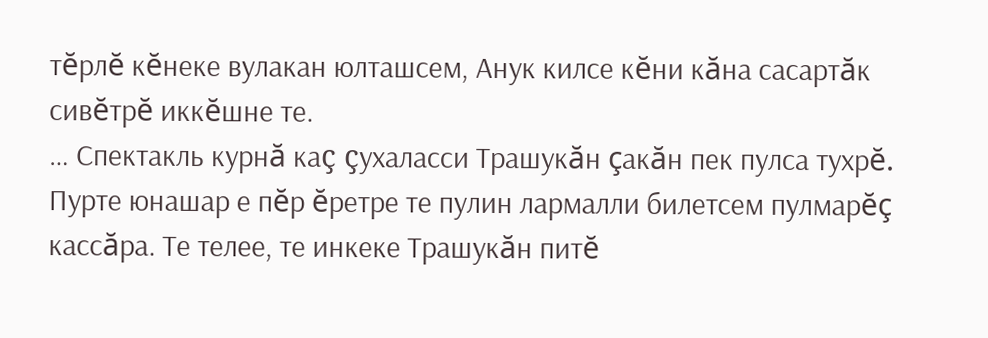тĕрлĕ кĕнеке вулакан юлташсем, Анук килсе кĕни кăна сасартăк сивĕтрĕ иккĕшне те.
… Спектакль курнă каç çухаласси Трашукăн çакăн пек пулса тухрĕ.
Пурте юнашар е пĕр ĕретре те пулин лармалли билетсем пулмарĕç кассăра. Те телее, те инкеке Трашукăн питĕ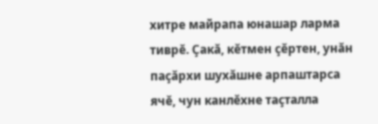хитре майрапа юнашар ларма тиврĕ. Çакă, кĕтмен çĕртен, унăн паçăрхи шухăшне арпаштарса ячĕ, чун канлĕхне таçталла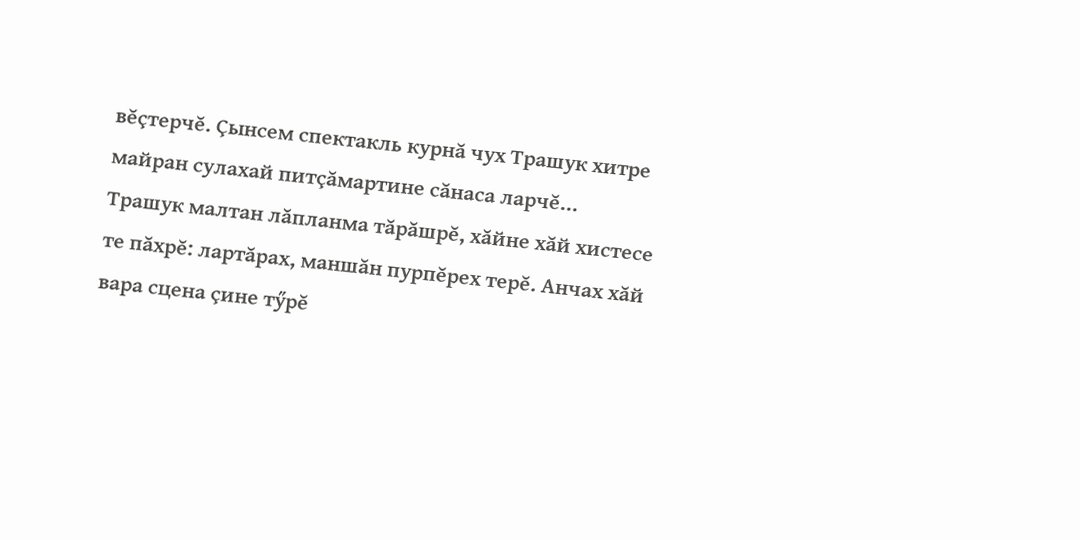вĕçтерчĕ. Çынсем спектакль курнă чух Трашук хитре майран сулахай питçăмартине сăнаса ларчĕ…
Трашук малтан лăпланма тăрăшрĕ, хăйне хăй хистесе те пăхрĕ: лартăрах, маншăн пурпĕрех терĕ. Анчах хăй вара сцена çине тӳрĕ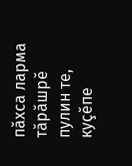пăхса ларма тăрăшрĕ пулин те, куçĕпе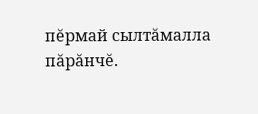пĕрмай сылтăмалла пăрăнчĕ.